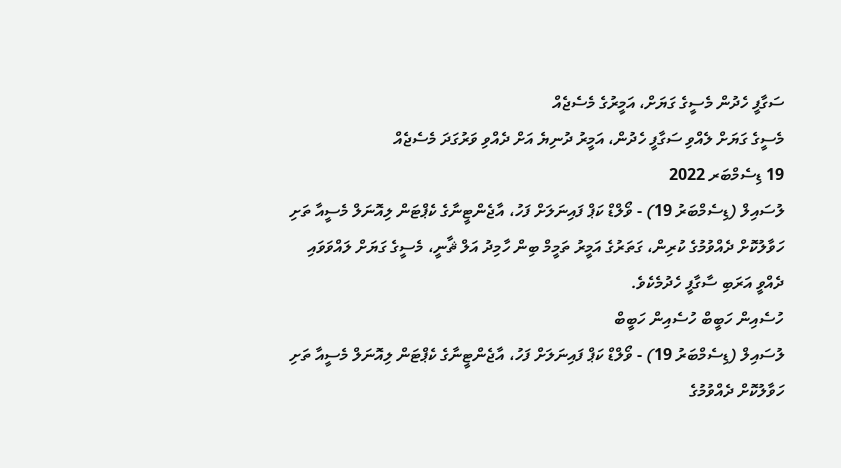ސަގާފީ ހެދުން މެސީގެ ގަޔަށް، އަމީރުގެ މެސެޖެއް
މެސީގެ ގަޔަށް ލެއްވި ސަގާފީ ހެދުން، އަމީރު ދުނިޔެ އަށް ދެއްވި ވަރުގަދަ މެސެޖެއް
19 ޑިސެމްބަރ 2022
ލުސައިލް (ޑިސެމްބަރު 19) - ވޯލްޑް ކަޕް ފައިނަލަށް ފަހު، އާޖެންޓީނާގެ ކެޕްޓަން ލިއޮނަލް މެސީއާ ތަށި ހަވާލުކޮށް ދެއްވުމުގެ ކުރިން، ގަތަރުގެ އަމީރު ތަމީމް ބިން ހާމިދު އަލް ޘާނީ، މެސީގެ ގަޔަށް ލައްވަވައި ދެއްވީ އަރަބި ސާގާފީ ހެދުމެކެވެ.
ހުސެއިން ހަބީބް ހުސެއިން ހަބީބް
ލުސައިލް (ޑިސެމްބަރު 19) - ވޯލްޑް ކަޕް ފައިނަލަށް ފަހު، އާޖެންޓީނާގެ ކެޕްޓަން ލިއޮނަލް މެސީއާ ތަށި ހަވާލުކޮށް ދެއްވުމުގެ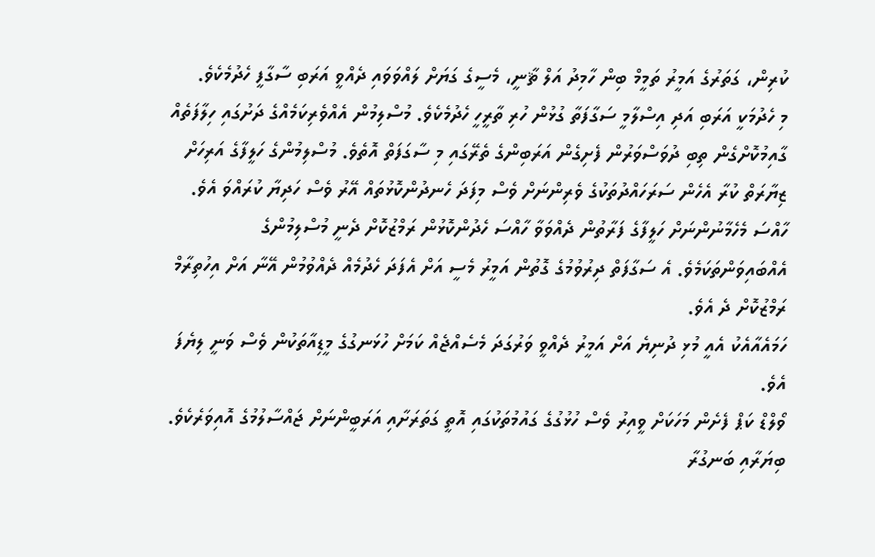ކުރިން، ގަތަރުގެ އަމީރު ތަމީމް ބިން ހާމިދު އަލް ޘާނީ، މެސީގެ ގަޔަށް ލައްވަވައި ދެއްވީ އަރަބި ސާގާފީ ހެދުމެކެވެ.
މި ހެދުމަކީ އަރަބި އަދި އިސްލާމީ ސަގާފަތާ ގުޅުން ހުރި ތާރީހީ ހެދުމެކެވެ. މުސްލިމުން އެއްވެރިކަމެއްގެ ދަށުގައި ހިލާފަތެއް ގާއިމުކޮށްގެން ތިބި ދުވަސްވަރުން ފެށިގެން އަރަބިންގެ ތެރޭގައި މި ސާގަފަތް އޮތެވެ. މުސްލިމުންގެ ހަލީފާގެ އަރިހަށް ޒިޔާރަތް ކުރާ އެހެން ސަރަހައްދުތަކުގެ ވެރިންނަށް ވެސް މިފަދަ ހެނދުންކޮޅުތައް އޭރު ވެސް ހަދިޔާ ކުރައްވަ އެވެ.
ހާއްސަ މެހެމާނުންނަށް ހަލީފާގެ ފަރާތުން ދެއްވަވާ ހާއްސަ ހެދުންކޮޅުން ރަމްޒުކޮށް ދެނީ މުސްލިމުންގެ އެއްބައިވަންތަކަމެވެ. އެ ސަގާފަތް ދިރުވުމުގެ ގޮތުން އަމީރު މެސީ އަށް އެފަދަ ހެދުމެއް ދެއްވުމުން އޭނާ އަށް އިހުތިރާމް ރަމްޒުކޮށް ދެ އެވެ.
ހަމައެއާއެކު އެއީ މުޅި ދުނިޔެ އަށް އަމީރު ދެއްވީ ވަރުގަދަ މެސެއްޖެއް ކަމަށް ހުޅަނގުގެ މީޑިއާތަކުން ވެސް ވަނީ ލިޔެފަ އެވެ.
ވޯލްޑް ކަޕް ފެށެން މަހަކަށް ވީއިރު ވެސް ހުޅުގުގެ ގައުމުތަކުގައި އޮތީ ގަތަރަށާއި އަރަބީންނަށް ޖައްސާލުމުގެ އޮއިވަރެކެވެ. ބިޔަރާއި ބަނގުރާ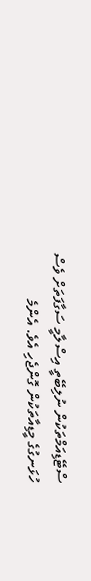ސްޓޭޑިއަމްތަކުން ނުލިބޭތީ އިސްލާމީ ސަގާފަތަށް ވެސް ހުޅަނގުގެ މީޑިއާތަކުން ގޮންޖެހި އެވެ. އެންމެ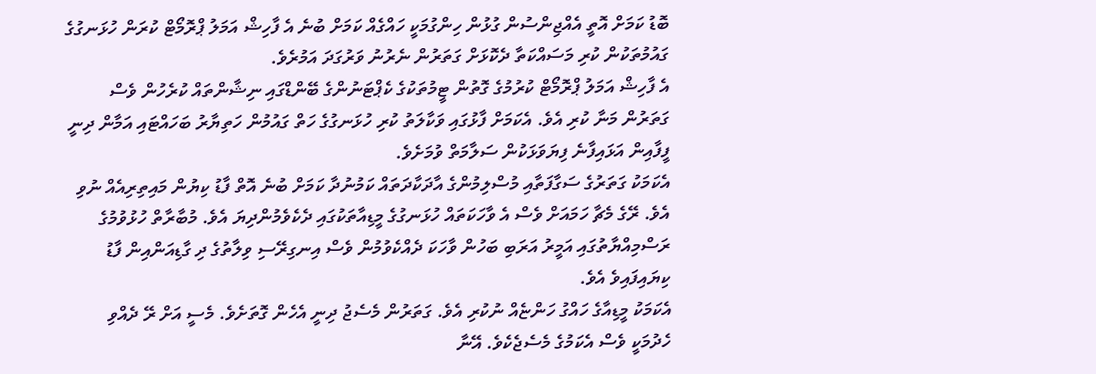ބޮޑު ކަމަށް އޮތީ އެއްޖިންސުން ގުޅުން ހިންގުމަކީ ހައްގެއް ކަމަށް ބުނެ އެ ފާހިޝް އަމަލު ޕްރޮމޯޓް ކުރަން ހުޅަނގުގެ ގައުމުތަކުން ކުރި މަސައްކަތާ ދެކޮޅަށް ގަތަރުން ނެރުނު ވަރުގަދަ އަމުރެވެ.
އެ ފާހިޝް އަމަލު ޕްރޮމޯޓް ކުރުމުގެ ގޮތުން ޓީމުތަކުގެ ކެޕްޓަނުންގެ ބޭންޑްގައި ނިޝާންތައް ކުރެހުން ވެސް ގަތަރުން މަނާ ކުރި އެވެ. އެކަމަށް ފާޅުގައި ވަކާލަތު ކުރި ހުޅަނގުގެ ހަތް ގައުމުން ހަތިޔާރު ބަހައްޓައި އަމާން ދިނީ ފީފާއިން އަޅައިފާނެ ފިޔަވަޅަކުން ސަލާމަތް ވުމަށެވެ.
އެކަމަކު ގަތަރުގެ ސަގާފަތާއި މުސްލިމުންގެ އާދަކާދަތައް ކަމުނުދާ ކަމަށް ބުނެ އޮތް ފާޑު ކިޔުން މައިތިރިއެއް ނުވި އެވެ. ރޭގެ މެޗާ ހަމައަށް ވެސް އެ ވާހަކަތައް ހުޅަނގުގެ މީޑިއާތަކުގައި ދެކެވެމުންދިޔަ އެވެ. މުބާރާތް ހުޅުވުމުގެ ރަސްމިއްޔާތުގައި އަމީރު އަރަބި ބަހުން ވާހަކަ ދެއްކެވުމުން ވެސް އިނގިރޭސި ވިލާތުގެ ދި ގާޑިއަންއިން ފާޑު ކިޔައިފައިވެ އެވެ.
އެކަމަކު މީޑިއާގެ ހައްގު ހަންޏެއް ނުކުރި އެވެ. ގަތަރުން މެސެޖު ދިނީ އެހެން ގޮތަށެވެ. މެސީ އަށް ރޭ ދެއްވި ހެދުމަކީ ވެސް އެކަމުގެ މެސެޖެކެވެ. އޭނާ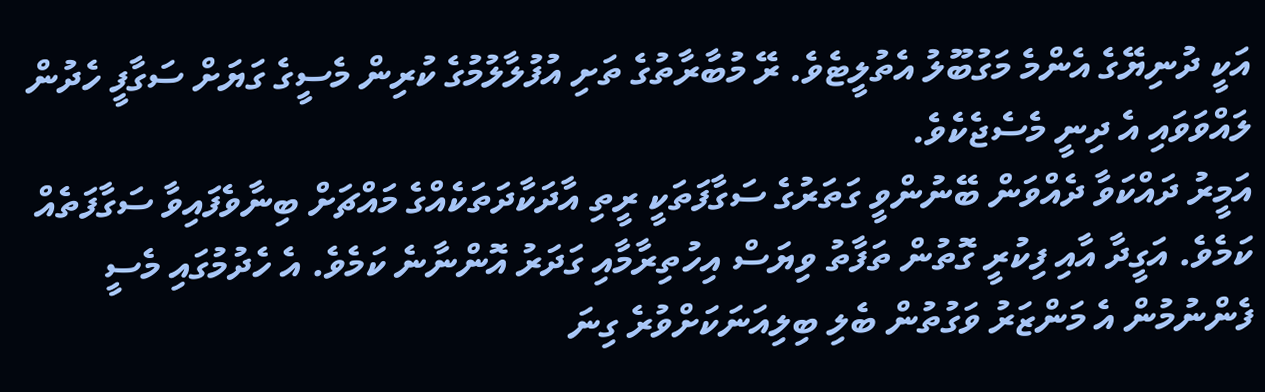އަކީ ދުނިޔޭގެ އެންމެ މަގުބޫލު އެތުލީޓެވެ. ރޭ މުބާރާތުގެ ތަށި އުފުލާލުމުގެ ކުރިން މެސީގެ ގަޔަށް ސަގާފީ ހެދުން ލައްވަވައި އެ ދިނީ މެސެޖެކެވެ.
އަމީރު ދައްކަވާ ދެއްވަން ބޭނުންވީ ގަތަރުގެ ސަގާފަތަކީ ރީތި އާދަކާދަތަކެއްގެ މައްޗަށް ބިނާވެފައިވާ ސަގާފަތެއް ކަމެވެ. އަގީދާ އާއި ފިކުރީ ގޮތުން ތަފާތު ވިޔަސް އިހުތިރާމާއި ގަދަރު އޮންނާނެ ކަމެވެ. އެ ހެދުމުގައި މެސީ ފެންނުމުން އެ މަންޒަރު ވަގުތުން ބެލި ބިލިއަނަކަށްވުރެ ގިނަ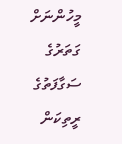މީހުންނަށް ގަތަރުގެ ސަގާފަތުގެ ރީތިކަން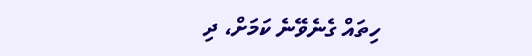ހިތައް ގެނެވޭނެ ކަމަށް، ދި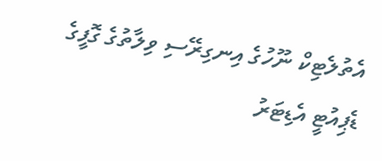އެތުލެޓިކް ނޫހުގެ އިނގިރޭސި ވިލާތުގެ ގޮފީގެ ޑެޕިއުޓީ އެޑިޓަރު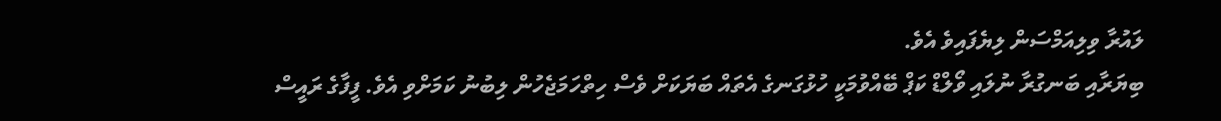ލައުރާ ވިލިއަމްސަން ލިޔެފައިވެ އެވެ.
ބިޔަރާއި ބަނގުރާ ނުލައި ވޯލްޑް ކަޕް ބޭއްވުމަކީ ހުޅުގަނގެ އެތައް ބަޔަކަށް ވެސް ހިތްހަމަޖެހުން ލިބުނު ކަމަށްވި އެވެ. ފީފާގެ ރައީސް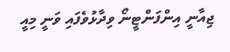ޖިއާނީ އިންފަންޓީނޯ ވިދާޅުވެފައި ވަނީ މިއީ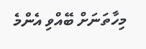މިހާތަނަށް ބޭއްވި އެންމެ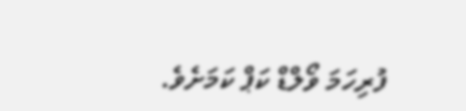ފުރިހަމަ ވޯލްޑް ކަޕް ކަމަށެވެ.